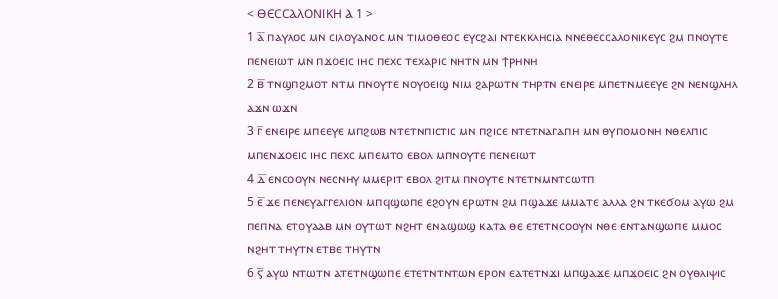< ⲐⲈⲤⲤⲀⲖⲞⲚⲒⲔⲎ Ⲁ 1 >
1 ⲁ̅ ⲡⲁⲩⲗⲟⲥ ⲙⲛ ⲥⲓⲗⲟⲩⲁⲛⲟⲥ ⲙⲛ ⲧⲓⲙⲟⲑⲉⲟⲥ ⲉⲩⲥϩⲁⲓ ⲛⲧⲉⲕⲕⲗⲏⲥⲓⲁ ⲛⲛⲉⲑⲉⲥⲥⲁⲗⲟⲛⲓⲕⲉⲩⲥ ϩⲙ ⲡⲛⲟⲩⲧⲉ ⲡⲉⲛⲉⲓⲱⲧ ⲙⲛ ⲡϫⲟⲉⲓⲥ ⲓⲏⲥ ⲡⲉⲭⲥ ⲧⲉⲭⲁⲣⲓⲥ ⲛⲏⲧⲛ ⲙⲛ ϯⲣⲏⲛⲏ
2 ⲃ̅ ⲧⲛϣⲡϩⲙⲟⲧ ⲛⲧⲙ ⲡⲛⲟⲩⲧⲉ ⲛⲟⲩⲟⲉⲓϣ ⲛⲓⲙ ϩⲁⲣⲱⲧⲛ ⲧⲏⲣⲧⲛ ⲉⲛⲉⲓⲣⲉ ⲙⲡⲉⲧⲛⲙⲉⲉⲩⲉ ϩⲛ ⲛⲉⲛϣⲗⲏⲗ ⲁϫⲛ ⲱϫⲛ
3 ⲅ̅ ⲉⲛⲉⲓⲣⲉ ⲙⲡⲉⲉⲩⲉ ⲙⲡϩⲱⲃ ⲛⲧⲉⲧⲛⲡⲓⲥⲧⲓⲥ ⲙⲛ ⲡϩⲓⲥⲉ ⲛⲧⲉⲧⲛⲁⲅⲁⲡⲏ ⲙⲛ ⲑⲩⲡⲟⲙⲟⲛⲏ ⲛⲑⲉⲗⲡⲓⲥ ⲙⲡⲉⲛϫⲟⲉⲓⲥ ⲓⲏⲥ ⲡⲉⲭⲥ ⲙⲡⲉⲙⲧⲟ ⲉⲃⲟⲗ ⲙⲡⲛⲟⲩⲧⲉ ⲡⲉⲛⲉⲓⲱⲧ
4 ⲇ̅ ⲉⲛⲥⲟⲟⲩⲛ ⲛⲉⲥⲛⲏⲩ ⲙⲙⲉⲣⲓⲧ ⲉⲃⲟⲗ ϩⲓⲧⲙ ⲡⲛⲟⲩⲧⲉ ⲛⲧⲉⲧⲛⲙⲛⲧⲥⲱⲧⲡ
5 ⲉ̅ ϫⲉ ⲡⲉⲛⲉⲩⲁⲅⲅⲉⲗⲓⲟⲛ ⲙⲡϥϣⲱⲡⲉ ⲉϩⲟⲩⲛ ⲉⲣⲱⲧⲛ ϩⲙ ⲡϣⲁϫⲉ ⲙⲙⲁⲧⲉ ⲁⲗⲗⲁ ϩⲛ ⲧⲕⲉϭⲟⲙ ⲁⲩⲱ ϩⲙ ⲡⲉⲡⲛⲁ ⲉⲧⲟⲩⲁⲁⲃ ⲙⲛ ⲟⲩⲧⲱⲧ ⲛϩⲏⲧ ⲉⲛⲁϣⲱϣ ⲕⲁⲧⲁ ⲑⲉ ⲉⲧⲉⲧⲛⲥⲟⲟⲩⲛ ⲛⲑⲉ ⲉⲛⲧⲁⲛϣⲱⲡⲉ ⲙⲙⲟⲥ ⲛϩⲏⲧ ⲧⲏⲩⲧⲛ ⲉⲧⲃⲉ ⲧⲏⲩⲧⲛ
6 ⲋ̅ ⲁⲩⲱ ⲛⲧⲱⲧⲛ ⲁⲧⲉⲧⲛϣⲱⲡⲉ ⲉⲧⲉⲧⲛⲧⲛⲧⲱⲛ ⲉⲣⲟⲛ ⲉⲁⲧⲉⲧⲛϫⲓ ⲙⲡϣⲁϫⲉ ⲙⲡϫⲟⲉⲓⲥ ϩⲛ ⲟⲩⲑⲗⲓⲯⲓⲥ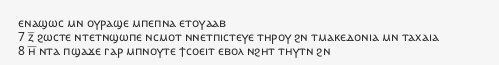ⲉⲛⲁϣⲱⲥ ⲙⲛ ⲟⲩⲣⲁϣⲉ ⲙⲡⲉⲡⲛⲁ ⲉⲧⲟⲩⲁⲁⲃ
7 ⲍ̅ ϩⲱⲥⲧⲉ ⲛⲧⲉⲧⲛϣⲱⲡⲉ ⲛⲥⲙⲟⲧ ⲛⲛⲉⲧⲡⲓⲥⲧⲉⲩⲉ ⲧⲏⲣⲟⲩ ϩⲛ ⲧⲙⲁⲕⲉⲇⲟⲛⲓⲁ ⲙⲛ ⲧⲁⲭⲁⲓⲁ
8 ⲏ̅ ⲛⲧⲁ ⲡϣⲁϫⲉ ⲅⲁⲣ ⲙⲡⲛⲟⲩⲧⲉ ϯⲥⲟⲉⲓⲧ ⲉⲃⲟⲗ ⲛϩⲏⲧ ⲧⲏⲩⲧⲛ ϩⲛ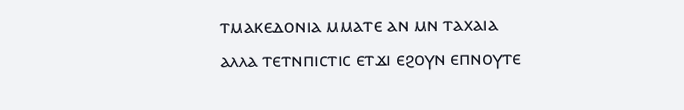ⲧⲙⲁⲕⲉⲇⲟⲛⲓⲁ ⲙⲙⲁⲧⲉ ⲁⲛ ⲙⲛ ⲧⲁⲭⲁⲓⲁ ⲁⲗⲗⲁ ⲧⲉⲧⲛⲡⲓⲥⲧⲓⲥ ⲉⲧϫⲓ ⲉϩⲟⲩⲛ ⲉⲡⲛⲟⲩⲧⲉ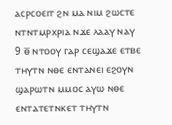ⲁⲥⲣⲥⲟⲉⲓⲧ ϩⲛ ⲙⲁ ⲛⲓⲙ ϩⲱⲥⲧⲉ ⲛⲧⲛⲧⲙⲣⲭⲣⲓⲁ ⲛϫⲉ ⲗⲁⲁⲩ ⲛⲁⲩ
9 ⲑ̅ ⲛⲧⲟⲟⲩ ⲅⲁⲣ ⲥⲉϣⲁϫⲉ ⲉⲧⲃⲉ ⲧⲏⲩⲧⲛ ⲛⲑⲉ ⲉⲛⲧⲁⲛⲉⲓ ⲉϩⲟⲩⲛ ϣⲁⲣⲱⲧⲛ ⲙⲙⲟⲥ ⲁⲩⲱ ⲛⲑⲉ ⲉⲛⲧⲁⲧⲉⲧⲛⲕⲉⲧ ⲧⲏⲩⲧⲛ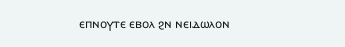ⲉⲡⲛⲟⲩⲧⲉ ⲉⲃⲟⲗ ϩⲛ ⲛⲉⲓⲇⲱⲗⲟⲛ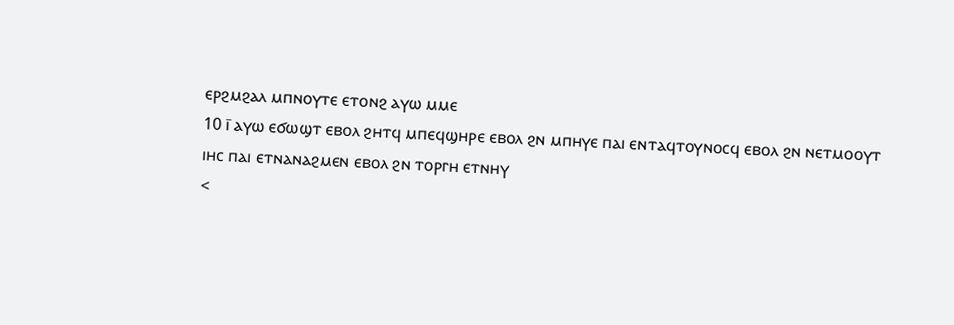ⲉⲣϩⲙϩⲁⲗ ⲙⲡⲛⲟⲩⲧⲉ ⲉⲧⲟⲛϩ ⲁⲩⲱ ⲙⲙⲉ
10 ⲓ̅ ⲁⲩⲱ ⲉϭⲱϣⲧ ⲉⲃⲟⲗ ϩⲏⲧϥ ⲙⲡⲉϥϣⲏⲣⲉ ⲉⲃⲟⲗ ϩⲛ ⲙⲡⲏⲩⲉ ⲡⲁⲓ ⲉⲛⲧⲁϥⲧⲟⲩⲛⲟⲥϥ ⲉⲃⲟⲗ ϩⲛ ⲛⲉⲧⲙⲟⲟⲩⲧ ⲓⲏⲥ ⲡⲁⲓ ⲉⲧⲛⲁⲛⲁϩⲙⲉⲛ ⲉⲃⲟⲗ ϩⲛ ⲧⲟⲣⲅⲏ ⲉⲧⲛⲏⲩ
<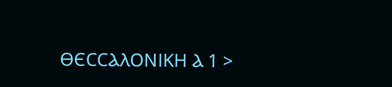ⲐⲈⲤⲤⲀⲖⲞⲚⲒⲔⲎ Ⲁ 1 >